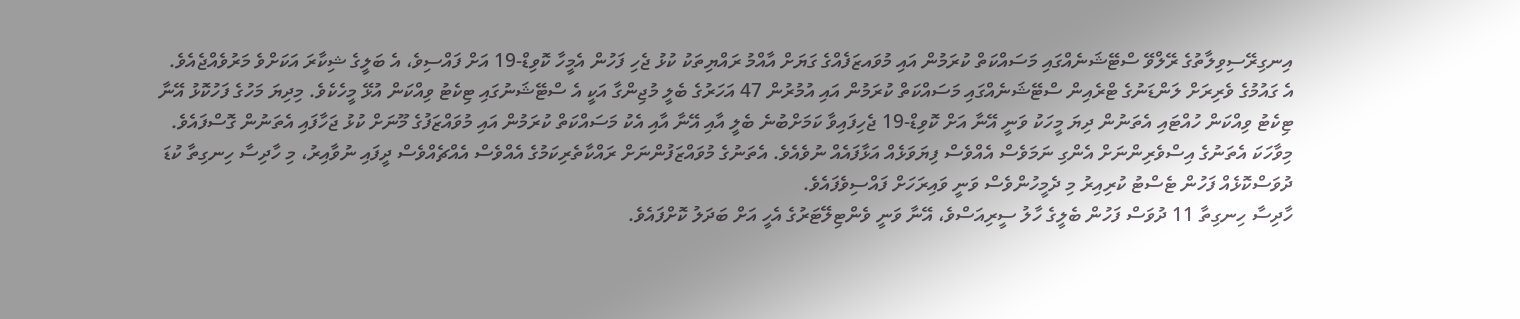އިނގިރޭސިވިލާތުގެ ރޭލްވޭ ސްޓޭޝަނެއްގައި މަސައްކަތް ކުރަމުން އައި މުވައޒަފެއްގެ ގަޔަށް އާއްމު ރައްޔިތަކު ކުޅު ޖެހި ފަހުން އެމީހާ ކޮވިޑް-19 އަށް ފައްސިވެ، އެ ބަލީގެ ޝިކާރަ އަކަށްވެ މަރުވެއްޖެއެވެ.
އެ ގައުމުގެ ވެރިރަށް ލަންޑަނުގެ ޓްރެއިން ސްޓޭޝަނެއްގައި މަސައްކަތް ކުރަމުން އައި އުމުރުން 47 އަހަރުގެ ބެލީ މުޖިންގާ އަކީ އެ ސްޓޭޝަނުގައި ޓިކެޓު ވިއްކަން އުޅޭ މީހެކެވެ. މިދިޔަ މަހުގެ ފަހުކޮޅު އޭނާ ޓިކެޓު ވިއްކަން ހުއްޓައި އެތަނުން ދިޔަ މީހަކު ވަނީ އޭނާ އަށް ކޮވިޑް-19 ޖެހިފައިވާ ކަމަށްބުނެ ބެލީ އާއި އޭނާ އާއި އެކު މަސައްކަތް ކުރަމުން އައި މުވައްޒަފުގެ މޫނަށް ކުޅު ޖަހާފައި އެތަނުން ގޮސްފައެވެ.
މިވާހަކަ އެތަނުގެ އިސްވެރިންނަށް އެންގި ނަމަވެސް އެއްވެސް ފިޔަވަޅެއް އަޅާފައެއް ނުވެއެވެ. އެތަނުގެ މުވައްޒަފުންނަށް ރައްކާތެރިކަމުގެ އެއްވެސް އެއްޗެއްވެސް ދީފައި ނުވާއިރު، މި ހާދިސާ ހިނގިތާ ކުޑަ ދުވަސްކޮޅެއް ފަހުން ޓެސްޓު ކުރިއިރު މި ދެމީހުންވެސް ވަނީ ވައިރަހަށް ފައްސިވެފައެވެ.
ހާދިސާ ހިނގިތާ 11 ދުވަސް ފަހުން ބެލީގެ ހާލު ސީރިއަސްވެ، އޭނާ ވަނީ ވެންޓިލޭޓަރުގެ އެހީ އަށް ބަދަލު ކޮށްފައެވެ.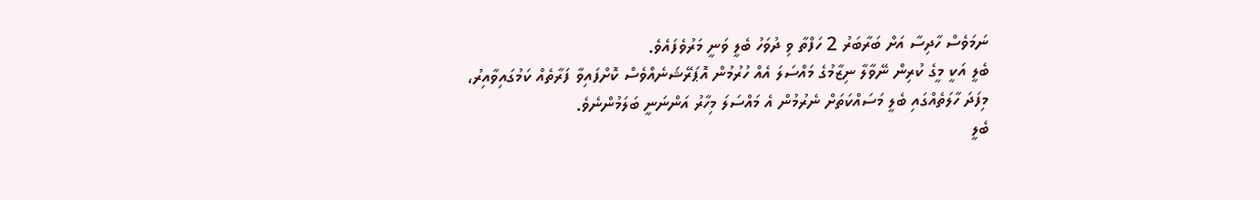ނަމަވެސް ހާދިސާ އަށް ބަރާބަރު 2 ހަފްތާ ވި ދުވަހު ބެލީ ވަނީ މަރުވެފައެވެ.
ބެލީ އަކީ މީގެ ކުރިން ނޭވާލާ ނިޒާމުގެ މައްސަލަ އެއް ހުރުމުން އޮޕަރޭޝަނެއްވެސް ކޮށްފައިވާ ފަރާތެއް ކަމުގައިވާއިރު، މިފަދަ ހާލަތެއްގައި ބެލީ މަސައްކަތަށް ނެރުމުން އެ މައްސަލަ މިހާރު އަންނަނީ ބަލަމުންނެވެ.
ބެލީ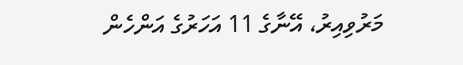މަރުވިއިރު، އޭނާގެ 11 އަހަރުގެ އަންހެން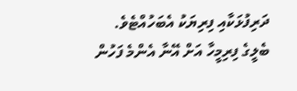ދަރިފުޅަކާއި ފިރިޔަކު އެބަހުއްޓެވެ. ބެލީގެ ފިރިމީހާ އަށް އޭނާ އެންމެ ފަހުން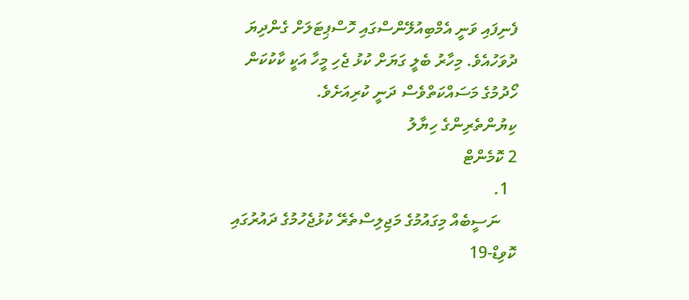ފެނިފައި ވަނީ އެމްބިއުލޭންސްގައި ހޮސްޕިޓަލަށް ގެންދިޔަ ދުވަހުއެވެ. މިހާރު ބެލީ ގަޔަށް ކުޅު ޖެހި މީހާ އަކީ ކާކުކަން ހޯދުމުގެ މަސައްކަތްވެސް ދަނީ ކުރިއަށެވެ.
ކިޔުންތެރިންގެ ހިޔާލު
2 ކޮމެންޓް
  1.
    ނަސީބެއް މިގައުމުގެ މަޖިލިސްތެރޭ ކުޅުޖެހުމުގެ ދައުރުގައި ކޮވިޑް-19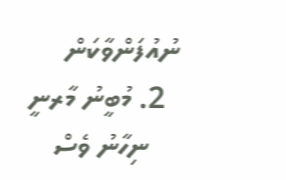ނުއުފަންވާކަން
  2. މުބީނު މާރނީ
    ނިހާނު ވެސް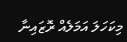މިކަހަލަ އަމަލެއް ރޮޒައިނާ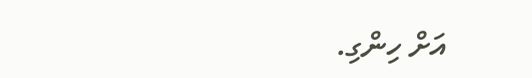އަށް ހިންގި.